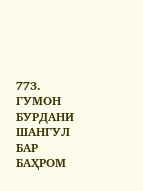773. ГУМОН БУРДАНИ ШАНГУЛ БАР БАҲРОМ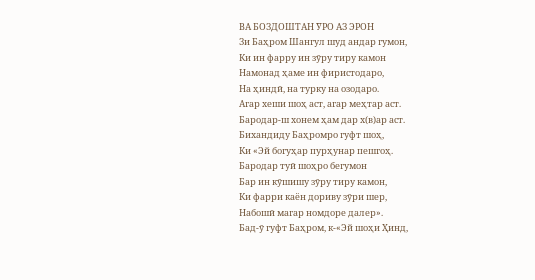ВА БОЗДОШТАН ӮРО АЗ ЭРОН
Зи Баҳром Шангул шуд андар гумон,
Ки ин фарру ин зӯру тиру камон
Намонад ҳаме ин фиристодаро,
На ҳиндӣ, на турку на озодаро.
Агар хеши шоҳ аст, агар меҳтар аст.
Бародар-ш хонем ҳам дар х(в)ар аст.
Бихандиду Баҳромро гуфт шоҳ,
Ки «Эй богуҳар пурҳунар пешгоҳ.
Бародар туӣ шоҳро бегумон
Бар ин кӯшишу зӯру тиру камон,
Ки фарри каён дориву зӯри шер,
Набошӣ магар номдоре далер».
Бад-ӯ гуфт Баҳром, к-«Эй шоҳи Ҳинд,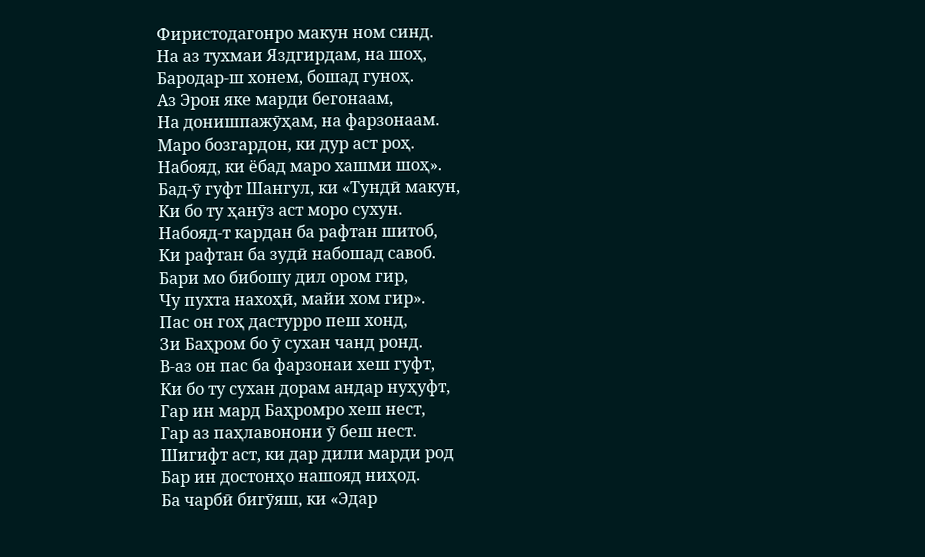Фиристодагонро макун ном синд.
На аз тухмаи Яздгирдам, на шоҳ,
Бародар-ш хонем, бошад гуноҳ.
Аз Эрон яке марди бегонаам,
На донишпажӯҳам, на фарзонаам.
Маро бозгардон, ки дур аст роҳ.
Набояд, ки ёбад маро хашми шоҳ».
Бад-ӯ гуфт Шангул, ки «Тундӣ макун,
Ки бо ту ҳанӯз аст моро сухун.
Набояд-т кардан ба рафтан шитоб,
Ки рафтан ба зудӣ набошад савоб.
Бари мо бибошу дил ором гир,
Чу пухта нахоҳӣ, майи хом гир».
Пас он гоҳ дастурро пеш хонд,
Зи Баҳром бо ӯ сухан чанд ронд.
В-аз он пас ба фарзонаи хеш гуфт,
Ки бо ту сухан дорам андар нуҳуфт,
Гар ин мард Баҳромро хеш нест,
Гар аз паҳлавонони ӯ беш нест.
Шигифт аст, ки дар дили марди род
Бар ин достонҳо нашояд ниҳод.
Ба чарбӣ бигӯяш, ки «Эдар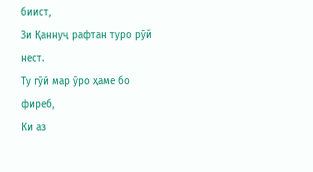биист,
Зи Қаннуҷ рафтан туро рӯй нест.
Ту гӯӣ мар ӯро ҳаме бо фиреб,
Ки аз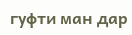гуфти ман дар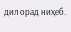дил орад ниҳеб.